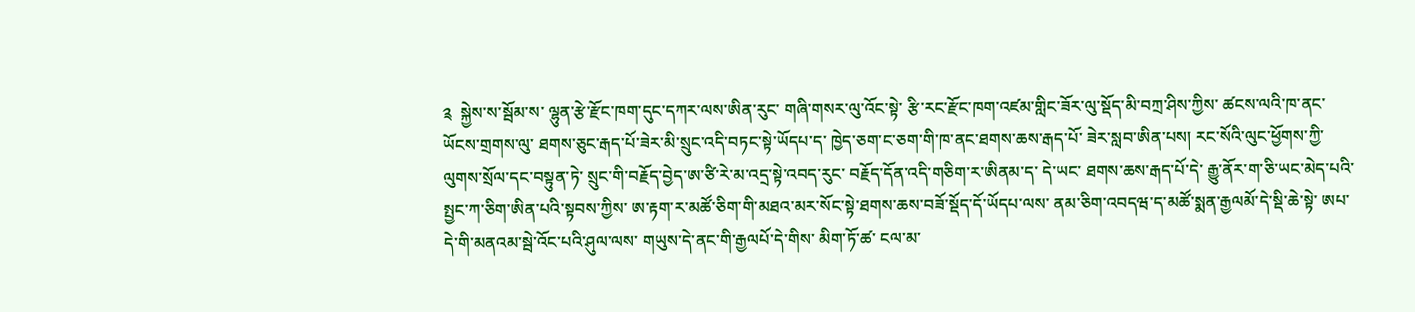༉  སྐྱེས་ས་སྦོམ་ས་ ལྷུན་རྩེ་རྫོང་ཁག་དུང་དཀར་ལས་ཨིན་རུང་ གཞི་གསར་ལུ་འོང་སྟེ་ རྩི་རང་རྫོང་ཁག་འཛམ་གླིང་ཟོར་ལུ་སྡོད་མི་བཀྲ་ཤིས་ཀྱིས་ ཚངས་ལའི་ཁ་ནང་ཡོངས་གྲགས་ལུ་ ཐགས་ཅུང་རྒད་པོ་ཟེར་མི་སྲུང་འདི་བཏང་སྟེ་ཡོདཔ་ད་ ཁྱེད་ཅག་ང་ཅག་གི་ཁ་ནང་ཐགས་ཆས་རྒད་པོ་ ཟེར་སླབ་ཨིན་པས། རང་སོའི་ལུང་ཕྱོགས་ཀྱི་ལུགས་སྲོལ་དང་བསྟུན་ཏེ་ སྲུང་གི་བརྗོད་བྱེད་ཨ་ཙི་རེ་མ་འདྲ་སྟེ་འབད་རུང་ བརྗོད་དོན་འདི་གཅིག་ར་ཨིནམ་ད་ དེ་ཡང་ ཐགས་ཆས་རྒད་པོ་དེ་ རྒྱུ་ནོར་ག་ཅི་ཡང་མེད་པའི་སྤྱང་ཀ་ཅིག་ཨིན་པའི་སྟབས་ཀྱིས་ ཨ་རྟག་ར་མཚོ་ཅིག་གི་མཐའ་མར་སོང་སྟེ་ཐགས་ཆས་བཟོ་སྡོད་དོ་ཡོདཔ་ལས་ ནམ་ཅིག་འབདཝ་ད་མཚོ་སྨན་རྒྱལམོ་དེ་སྡི་ཆེ་སྟེ་ ཨཔ་དེ་གི་མནའམ་སྦེ་འོང་པའི་ཤུལ་ལས་ གཡུས་དེ་ནང་གི་རྒྱལཔོ་དེ་གིས་ མིག་ཏོ་ཚ་ ངལ་མ་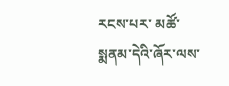རངས་པར་ མཚོ་སྨནམ་དེའི་ཞོར་ལས་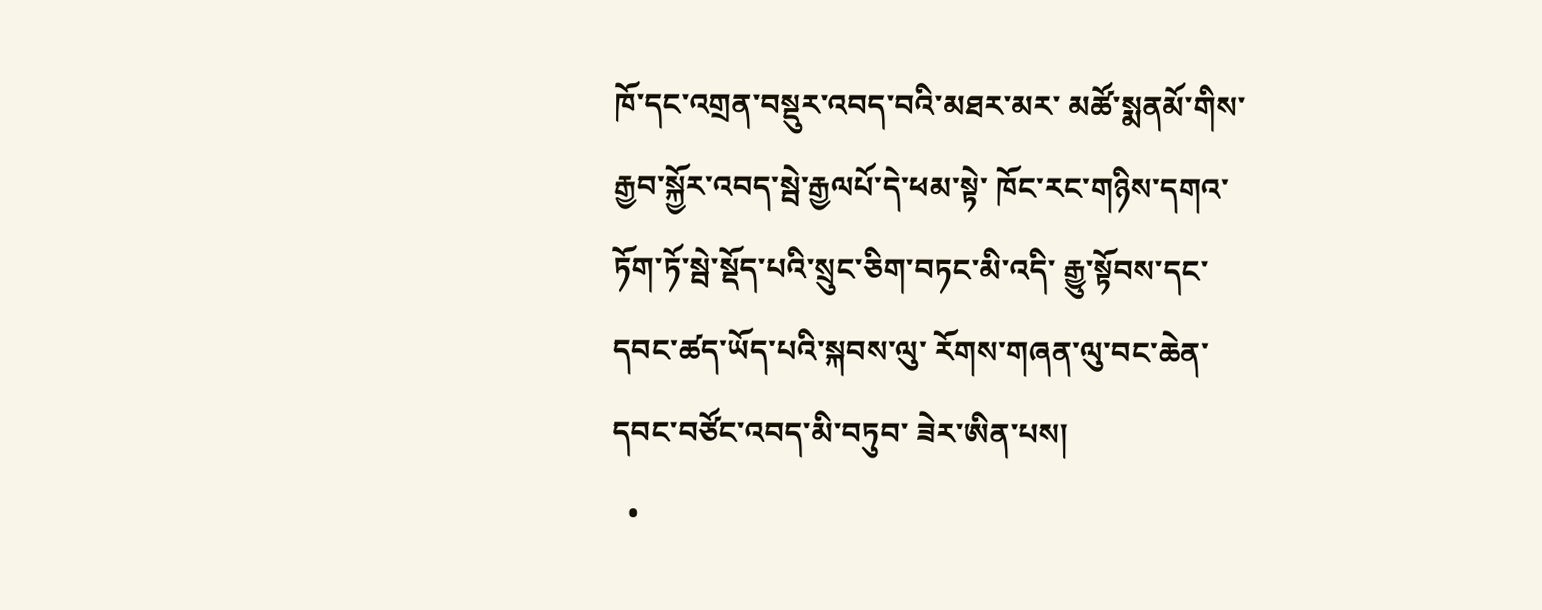ཁོ་དང་འགྲན་བསྡུར་འབད་བའི་མཐར་མར་ མཚོ་སྨནམོ་གིས་རྒྱབ་སྐྱོར་འབད་སྦེ་རྒྱལཔོ་དེ་ཕམ་སྟེ་ ཁོང་རང་གཉིས་དགའ་ཏོག་ཏོ་སྦེ་སྡོད་པའི་སྲུང་ཅིག་བཏང་མི་འདི་ རྒྱུ་སྟོབས་དང་དབང་ཚད་ཡོད་པའི་སྐབས་ལུ་ རོགས་གཞན་ལུ་བང་ཆེན་དབང་བཙོང་འབད་མི་བཏུབ་ ཟེར་ཨིན་པས།
  •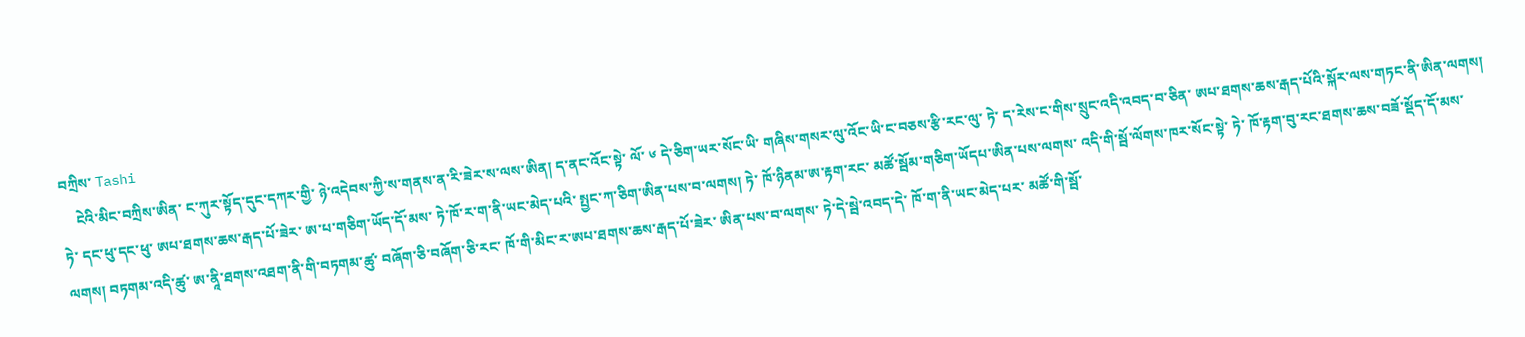བཀྲིས་ Tashi
    ངེའི་མིང་བཀྲིས་ཨིན་ ང་ཀུར་སྟོད་དུང་དཀར་གྱི་ ཉེ་འདེབས་ཀྱི་ས་གནས་ན་རི་ཟེར་ས་ལས་ཨིན། ད་ནང་འོང་སྟེ་ ལོ་ ༦ དེ་ཅིག་ཡར་སོང་ཡི་ གཞིས་གསར་ལུ་འོང་ཡི་ང་བཅས་རྩི་རང་ལུ་ ཏེ་ ད་རེས་ང་གིས་སྲུང་འདི་འབད་བ་ཅིན་ ཨཔ་ཐགས་ཆས་རྒད་པོའི་སྐོར་ལས་གཏང་ནི་ཨིན་ལགས། ཏེ་ དང་ཕུ་དང་ཕུ་ ཨཔ་ཐགས་ཆས་རྒད་པོ་ཟེར་ ཨ་པ་གཅིག་ཡོད་དོ་མས་ ཏེ་ཁོ་ར་ག་ནི་ཡང་མེད་པའི་ སྤྱང་ཀ་ཅིག་ཨིན་པས་བ་ལགས། ཏེ་ ཁོ་ཉིནམ་ཨ་རྟག་རང་ མཚོ་སྦོམ་གཅིག་ཡོདཔ་ཨིན་པས་ལགས་ འདི་གི་སྦོ་ལོགས་ཁར་སོང་སྟེ་ ཏེ་ ཁོ་རྟག་བུ་རང་ཐགས་ཆས་བཟོ་སྡོད་དོ་མས་ལགས། བཏགམ་འདི་ཚུ་ ཨ་ནཱི་ཐགས་འཐག་ནི་གི་བཏགམ་ཚུ་ བཞོག་ཅི་བཞོག་ཅི་རང་ ཁོ་གི་མིང་ར་ཨཔ་ཐགས་ཆས་རྒད་པོ་ཟེར་ ཨིན་པས་བ་ལགས་ ཏེ་དེ་སྦེ་འབད་དེ་ ཁོ་ག་ནི་ཡང་མེད་པར་ མཚོ་གི་སྦོ་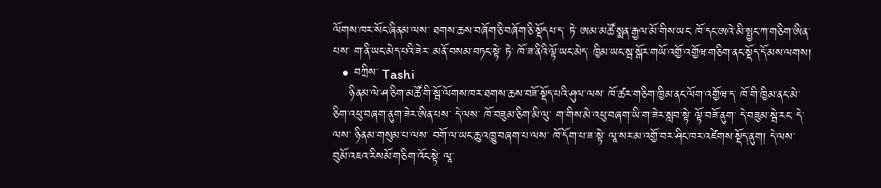ལོགས་ཁར་སོང་ཞིནམ་ལས་ ཐགས་ཆས་བཞོག་ཅི་བཞོག་ཅི་སྡོདཔ་ད་ ཏེ་ ཨམ་མཚོ་སྨན་རྒྱལ་མོ་གིས་ཡང་ ཁོ་དང་ཨའེ་མི་སྤྱང་ཀ་གཅིག་ཨིན་པས་ ག་ནི་ཡང་མེད་པའི་ཟེར་ མནོ་བསམ་བཏང་སྟེ་ ཏེ་ ཁོ་ཟ་ནིའི་ལྟོ་ཡང་མེད་ ཁྱིམ་ཡང་སྦ་སྒོར་གཡོ་འགྱོ་འགྱོཝ་གཅིག་ནང་སྡོད་དོ་མས་ལགས།
  • བཀྲིས་ Tashi
    ཉིནམ་ལེ་ཤ་ཅིག་མཚོ་གི་སྦོ་ལོགས་ཁར་ཐགས་ཆས་བཟོ་སྡོད་པའི་ཤུལ་ལས་ ཁོ་ཚར་གཅིག་ཁྱིམ་ནང་ལོག་འགྱོཝ་ད་ ཁོ་གི་ཁྱིམ་ནང་མེ་ཅིག་འཕུ་བཞག་ནུག་ཟེར་ཨིན་པས་ དེ་ལས་ ཁོ་བཟུམ་ཅིག་མི་ལུ་ ག་གིས་མེ་འཕུ་བཞག་ཡི་ག་ཟེར་སླབ་སྟེ་ ལྟོ་བཟོ་ནུག་ དེ་བཟུམ་སྦེ་རང་ དེ་ལས་ ཉིནམ་གསུམ་པ་ལས་ བགོ་ལ་ཡང་ཆུ་འཁྱུ་བཞག་པ་ལས་ ཁོ་དོག་པ་ཟ་སྟེ་ ལཱ་སར་མ་འགྱོ་བར་ཤིང་ཁར་འཛེགས་སྡོད་ནུག། དེ་ལས་ བུམོ་འཇའ་རིསམོ་གཅིག་འོང་སྟེ་ ལཱ་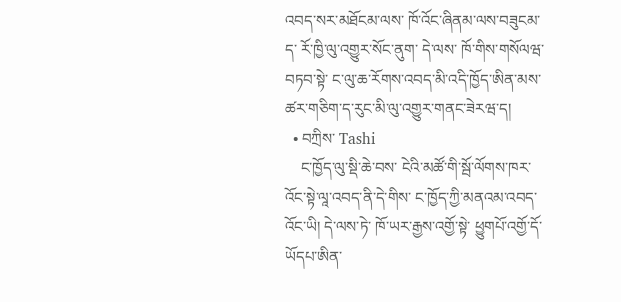འབད་སར་མཐོངམ་ལས་ ཁོ་འོང་ཞིནམ་ལས་བཟུངམ་ད་ རོ་ཁྱི་ལུ་འགྱུར་སོང་ནུག་ དེ་ལས་ ཁོ་གིས་གསོལཝ་བཏབ་སྟེ་ ང་ལུ་ཆ་རོགས་འབད་མི་འདི་ཁྱོད་ཨིན་མས་ ཚར་གཅིག་ད་རུང་མི་ལུ་འགྱུར་གནང་ཟེརཝ་ད།
  • བཀྲིས་ Tashi
    ང་ཁྱོད་ལུ་སྡི་ཆེ་བས་ ངེའི་མཚོ་གི་སྦོ་ལོགས་ཁར་འོང་སྟེ་ལཱ་འབད་ནི་དེ་གིས་ ང་ཁྱོད་ཀྱི་མནའམ་འབད་འོང་ཡི། དེ་ལས་ཏེ་ ཁོ་ཡར་རྒྱས་འགྱོ་སྟེ་ ཕྱུགཔོ་འགྱོ་དོ་ཡོདཔ་ཨིན་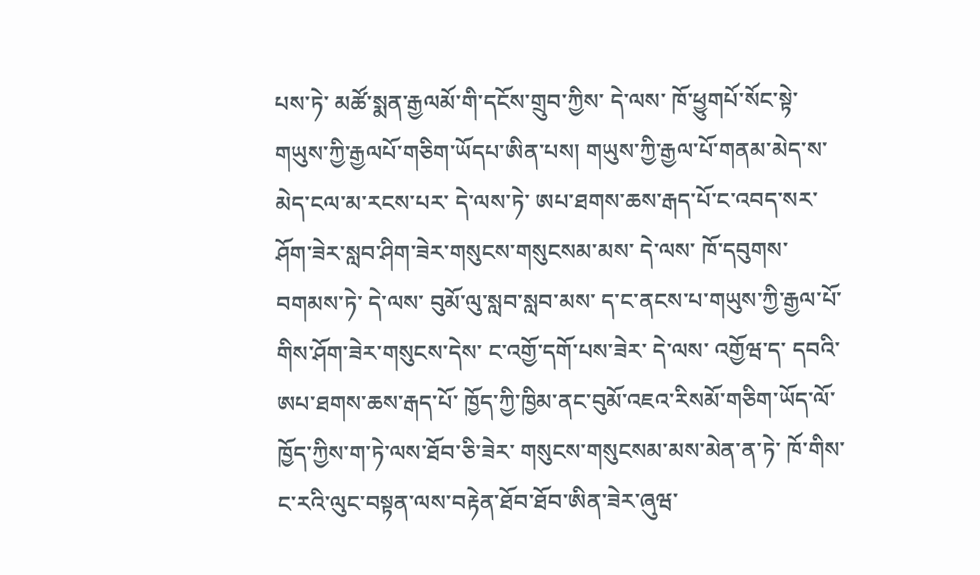པས་ཏེ་ མཚོ་སྨན་རྒྱལམོ་གི་དངོས་གྲུབ་ཀྱིས་ དེ་ལས་ ཁོ་ཕྱུགཔོ་སོང་སྟེ་ གཡུས་ཀྱི་རྒྱལཔོ་གཅིག་ཡོདཔ་ཨིན་པས། གཡུས་ཀྱི་རྒྱལ་པོ་གནམ་མེད་ས་མེད་ངལ་མ་རངས་པར་ དེ་ལས་ཏེ་ ཨཔ་ཐགས་ཆས་རྒད་པོ་ང་འབད་སར་ཤོག་ཟེར་སླབ་ཤིག་ཟེར་གསུངས་གསུངསམ་མས་ དེ་ལས་ ཁོ་དབུགས་བགམས་ཏེ་ དེ་ལས་ བུམོ་ལུ་སླབ་སླབ་མས་ ད་ང་ནངས་པ་གཡུས་ཀྱི་རྒྱལ་པོ་གིས་ཤོག་ཟེར་གསུངས་དེས་ ང་འགྱོ་དགོ་པས་ཟེར་ དེ་ལས་ འགྱོཝ་ད་ དབའི་ཨཔ་ཐགས་ཆས་རྒད་པོ་ ཁྱོད་ཀྱི་ཁྱིམ་ནང་བུམོ་འཇའ་རིསམོ་གཅིག་ཡོད་ལོ་ ཁྱོད་ཀྱིས་ག་ཏེ་ལས་ཐོབ་ཅི་ཟེར་ གསུངས་གསུངསམ་མས་མེན་ན་ཏེ་ ཁོ་གིས་ང་རའི་ལུང་བསྟན་ལས་བརྟེན་ཐོབ་ཐོབ་ཨིན་ཟེར་ཞུཝ་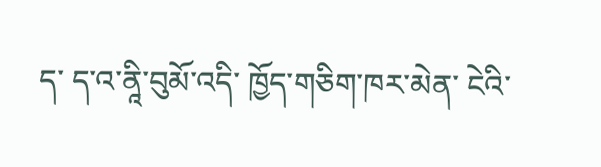ད་ ད་འ་ནཱི་བུམོ་འདི་ ཁྱོད་གཅིག་ཁར་མེན་ ངེའི་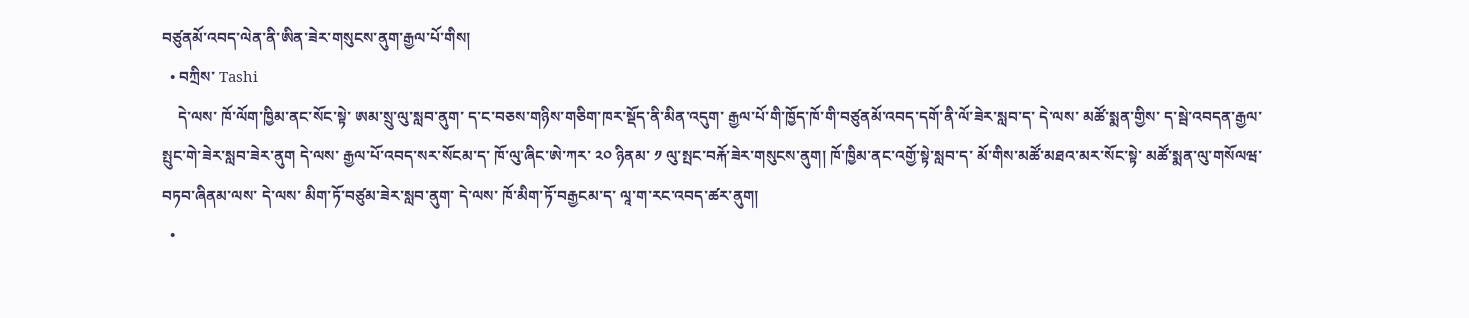བཙུནམོ་འབད་ལེན་ནི་ཨིན་ཟེར་གསུངས་ནུག་རྒྱལ་པོ་གིས།
  • བཀྲིས་ Tashi
    དེ་ལས་ ཁོ་ལོག་ཁྱིམ་ནང་སོང་སྟེ་ ཨམ་སྲུ་ལུ་སླབ་ནུག་ ད་ང་བཅས་གཉིས་གཅིག་ཁར་སྡོད་ནི་མིན་འདུག་ རྒྱལ་པོ་གི་ཁྱོད་ཁོ་གི་བཙུནམོ་འབད་དགོ་ནི་ལོ་ཟེར་སླབ་ད་ དེ་ལས་ མཚོ་སྨན་གྱིས་ ད་སྦེ་འབདན་རྒྱལ་སྤུང་གེ་ཟེར་སླབ་ཟེར་ནུག དེ་ལས་ རྒྱལ་པོ་འབད་སར་སོངམ་ད་ ཁོ་ལུ་ཞིང་ཨེ་ཀར་ ༢༠ ཉིནམ་ ༡ ལུ་སྤང་བརྐོ་ཟེར་གསུངས་ནུག། ཁོ་ཁྱིམ་ནང་འགྱོ་སྟེ་སླབ་ད་ མོ་གིས་མཚོ་མཐའ་མར་སོང་སྟེ་ མཚོ་སྨན་ལུ་གསོལཝ་བཏབ་ཞིནམ་ལས་ དེ་ལས་ མིག་ཏོ་བཙུམ་ཟེར་སླབ་ནུག་ དེ་ལས་ ཁོ་མིག་ཏོ་བརྒྱངམ་ད་ ལཱ་ག་རང་འབད་ཚར་ནུག།
  •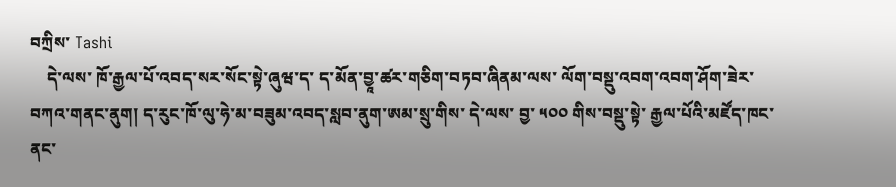བཀྲིས་ Tashi
    དེ་ལས་ ཁོ་རྒྱལ་པོ་འབད་སར་སོང་སྟེ་ཞུཝ་ད་ ད་མོན་བྱཱ་ཚར་གཅིག་བཏབ་ཞིནམ་ལས་ ལོག་བསྡུ་འབག་འབག་ཤོག་ཟེར་བཀའ་གནང་ནུག། ད་རུང་ཁོ་ལུ་ཧེ་མ་བཟུམ་འབད་སླབ་ནུག་ཨམ་སྲུ་གིས་ དེ་ལས་ བྱ་ ༥༠༠ གིས་བསྡུ་སྟེ་ རྒྱལ་པོའི་མཛོད་ཁང་ནང་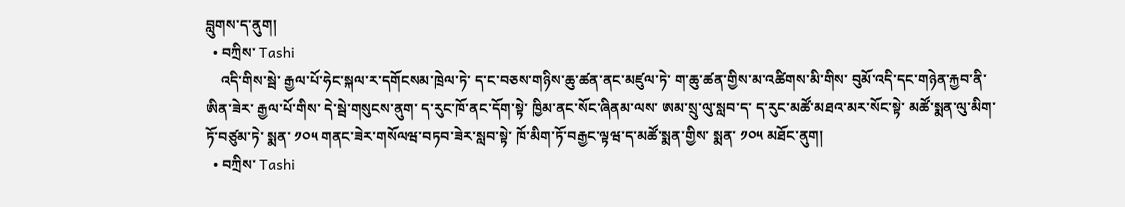བླུགས་ད་ནུག།
  • བཀྲིས་ Tashi
    འདི་གིས་སྦེ་ རྒྱལ་པོ་ཧེང་སྐལ་ར་དགོངསམ་ཁྲེལ་ཏེ་ ད་ང་བཅས་གཉིས་ཆུ་ཚན་ནང་མཛུལ་ཏེ་ ག་ཆུ་ཚན་གྱིས་མ་འཚིགས་མི་གིས་ བུམོ་འདི་དང་གཉེན་རྐྱབ་ནི་ཨིན་ཟེར་ རྒྱལ་པོ་གིས་ དེ་སྦེ་གསུངས་ནུག་ ད་རུང་ཁོ་ནང་དོག་སྟེ་ ཁྱིམ་ནང་སོང་ཞིནམ་ལས་ ཨམ་སྲུ་ལུ་སླབ་ད་ ད་རུང་མཚོ་མཐའ་མར་སོང་སྟེ་ མཚོ་སྨན་ལུ་མིག་ཏོ་བཙུམ་ཏེ་ སྨན་ ༡༠༥ གནང་ཟེར་གསོལཝ་བཏབ་ཟེར་སླབ་སྟེ་ ཁོ་མིག་ཏོ་བརྒྱང་ལྟཝ་ད་མཚོ་སྨན་གྱིས་ སྨན་ ༡༠༥ མཐོང་ནུག།
  • བཀྲིས་ Tashi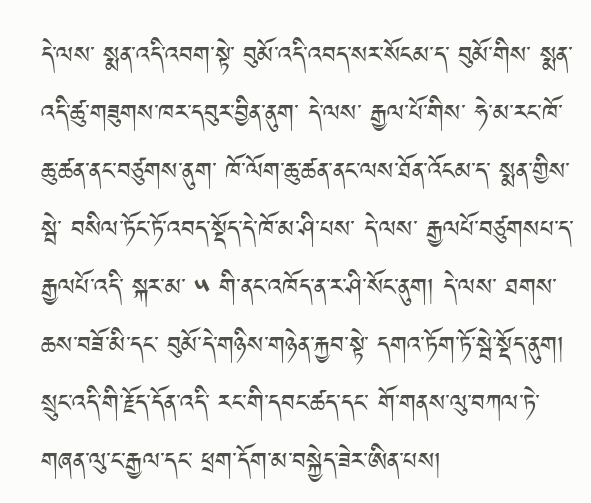དེ་ལས་ སྨན་འདི་འབག་སྟེ་ བུམོ་འདི་འབད་སར་སོངམ་ད་ བུམོ་གིས་ སྨན་འདི་ཚུ་གཟུགས་ཁར་དབུར་བྱིན་ནུག་ དེ་ལས་ རྒྱལ་པོ་གིས་ ཧེ་མ་རང་ཁོ་ཆུ་ཚན་ནང་བཙུགས་ནུག་ ཁོ་ལོག་ཆུ་ཚན་ནང་ལས་ཐོན་འོངམ་ད་ སྨན་གྱིས་སྦེ་ བསིལ་ཏོང་ཏོ་འབད་སྡོད་དེ་ཁོ་མ་ཤི་པས་ དེ་ལས་ རྒྱལཔོ་བཙུགསཔ་ད་ རྒྱལཔོ་འདི་ སྐར་མ་ ༥ གི་ནང་འཁོད་ན་ར་ཤི་སོང་ནུག། དེ་ལས་ ཐགས་ཆས་བཟོ་མི་དང་ བུམོ་དེ་གཉིས་གཉེན་རྐྱབ་སྟེ་ དགའ་ཏོག་ཏོ་སྦེ་སྡོད་ནུག། སྲུང་འདི་གི་རྗོད་དོན་འདི་ རང་གི་དབང་ཚད་དང་ གོ་གནས་ལུ་བཀལ་ཏེ་ གཞན་ལུ་ང་རྒྱལ་དང་ ཕྲག་དོག་མ་བསྐྱེད་ཟེར་ཨིན་པས།